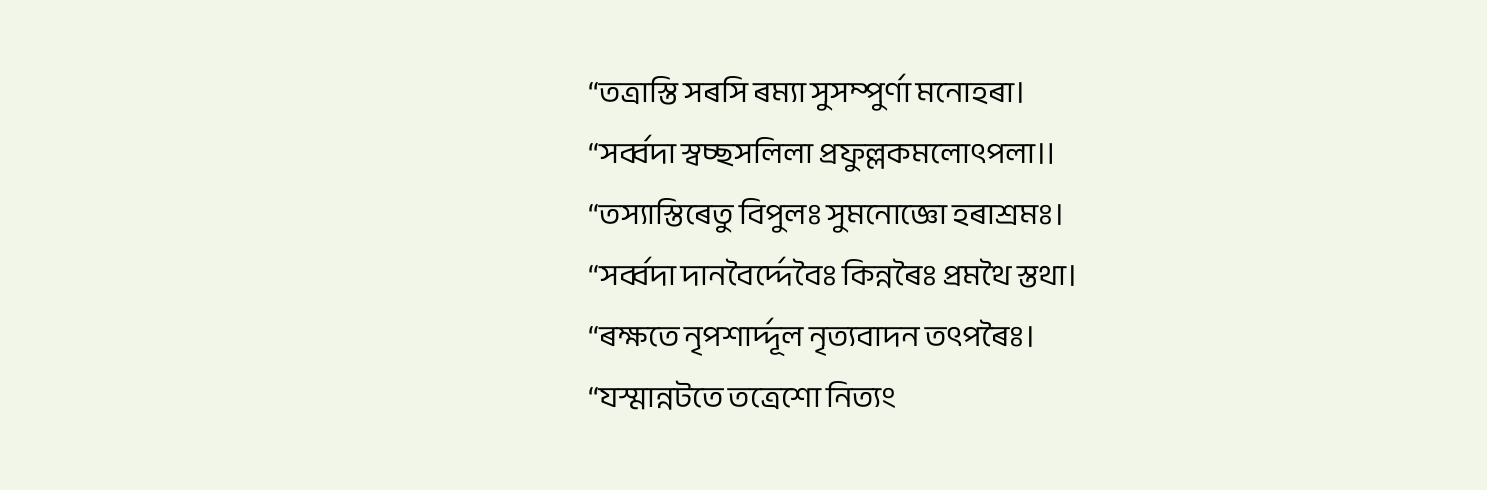“তত্ৰাস্তি সৰসি ৰম্যা সুসম্পুৰ্ণা মনোহৰা।
“সৰ্ব্বদা স্বচ্ছসলিলা প্ৰফুল্লকমলোৎপলা॥
“তস্যাস্তিৰেতু বিপুলঃ সুমনোজ্ঞো হৰাশ্ৰমঃ।
“সৰ্ব্বদা দানবৈৰ্দ্দেবৈঃ কিন্নৰৈঃ প্ৰমথৈ স্তথা।
“ৰক্ষতে নৃপশাৰ্দ্দূল নৃত্যবাদন তৎপৰৈঃ।
“যস্মান্নটতে তত্ৰেশো নিত্যং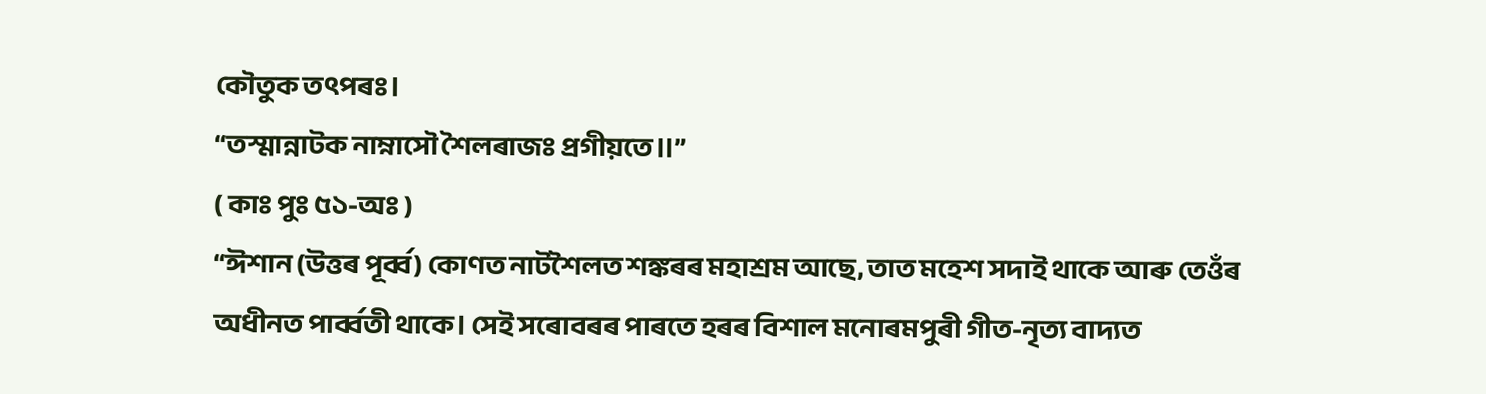কৌতুক তৎপৰঃ।
“তস্মান্নাটক নাম্নাসৌ শৈলৰাজঃ প্ৰগীয়তে॥”
( কাঃ পুঃ ৫১-অঃ )
“ঈশান (উত্তৰ পূৰ্ব্ব) কোণত নাটশৈলত শঙ্কৰৰ মহাশ্ৰম আছে, তাত মহেশ সদাই থাকে আৰু তেওঁৰ অধীনত পাৰ্ব্বতী থাকে। সেই সৰোবৰৰ পাৰতে হৰৰ বিশাল মনোৰমপুৰী গীত-নৃত্য বাদ্যত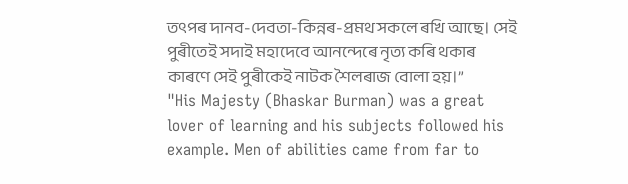তৎপৰ দানব-দেবতা-কিন্নৰ-প্ৰমথ সকলে ৰখি আছে। সেই পুৰীতেই সদাই মহাদেবে আনন্দেৰে নৃত্য কৰি থকাৰ কাৰণে সেই পুৰীকেই নাটক শৈলৰাজ বোলা হয়।”
"His Majesty (Bhaskar Burman) was a great lover of learning and his subjects followed his example. Men of abilities came from far to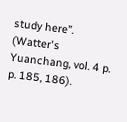study here”.
(Watter's Yuanchang, vol. 4 p. p. 185, 186).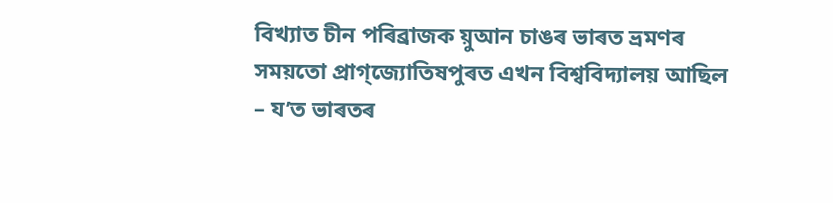বিখ্যাত চীন পৰিব্ৰাজক য়ুআন চাঙৰ ভাৰত ভ্ৰমণৰ সময়তো প্ৰাগ্জ্যোতিষপুৰত এখন বিশ্ববিদ্যালয় আছিল – য’ত ভাৰতৰ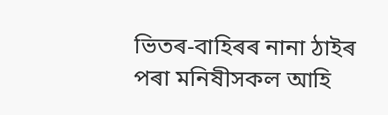ভিতৰ-বাহিৰৰ নানা ঠাইৰ পৰা মনিষীসকল আহি